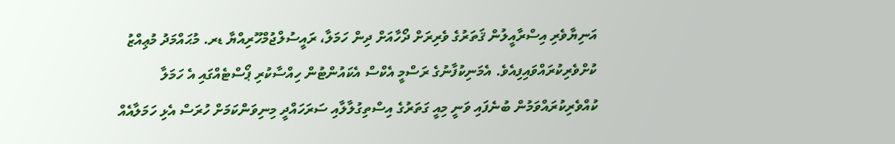އަނިޔާވެރި އިސްރާއީލުން ޤަތަރުގެ ވެރިރަށް ދޯހާއަށް ދިން ހަމަލާ، ރައީސުލްޖުމްހޫރިއްޔާ ޑރ. މުޙައްމަދު މުޢިއްޒު ކުށްވެރިކުރައްވައިފިއެވެ. އެމަނިކުފާނުގެ ރަސްމީ އެކްސް އެކައުންޓުން ހިއްސާކުރި ޕޯސްޓެއްގައި އެ ހަމަލާ ކުއްވެރިކުރައްވަމުން ބުނެފައި ވަނީ މިއީ ގަތަރުގެ އިސްތިގުލާލާއި ސަރަހައްދީ މިނިވަންކަމަށް ހުރަސް އެޅި ހަމަލާއެއް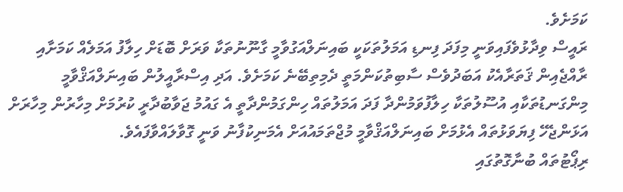ކަމަށެވެ.
ރައީސް ވިދާޅުވެފައިވަނީ މިފަދަ ފިނޑި އަމަލުތަކަކީ ބައިނަލްއަގުވާމީ ގާނޫނުތަކާ ވަރަށް ބޮޑަށް ހިލާފު އަމަލެއް ކަމަށާއި ރާއްޖެއިން ޤަތަރާއެކު އަބަދުވެސް ސާބިތުކަންމަތީ ދެމިތިބޭނެ ކަމަށެވެ. އަދި އިސްރާއީލުން ބައިނަލްއަޤްވާމީ މިންގަނޑުތަކާއި އުސޫލުތަކާ ހިލާފުވަމުންދާ ފަދަ އަމަލުތައް ހިންގަމުންދާތީ އެ ގައުމު ޖަވާބުދާރީ ކުރުމަށް މިހާރުން މިހާރަށް އަޅަންޖެހޭ ފިޔަވަޅުތައް އެޅުމަށް ބައިނަލްއަޤްވާމީ މުޖްތަމައުއަށް އެމަނިކުފާނު ވަނީ ގޮވާލައްވާފައެވެ.
ރިޕޯޓުތައް ބުނާގޮތުގައި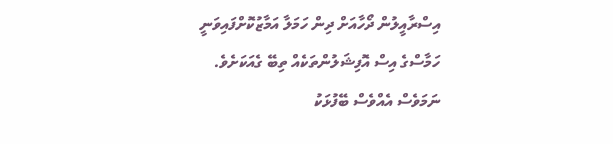އިސްރާއީލުން ދޯހާއަށް ދިން ހަމަލާ އަމާޒުކޮށްފައިވަނީ ހަމާސްގެ އިސް އޮފިޝަލުންތަކެއް ތިބޭ ގެއަކަށެވެ. ނަމަވެސް އެއްވެސް ބޭފުޅަކު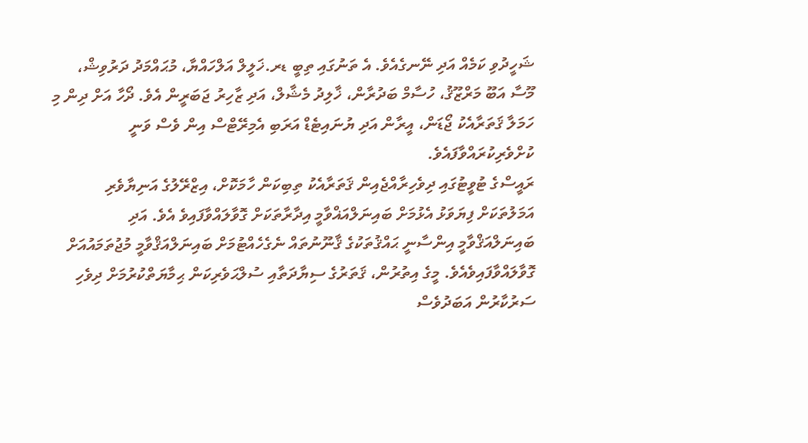ޝަހީދުވި ކަމެއް އަދި ނޭނގެއެވެ. އެ ތަނުގައި ތިބީ ޑރ.ޚަލީލް އަލްހައްޔާ، މުޙައްމަދު ދަރުވިޝް، މޫސާ އަބޫ މަރްޒޫޤު، ހުސާމް ބަދުރާން، ޚާލިދު މެޝާލް، އަދި ޒާހިރު ޖަބަރީން އެވެ. ދޯހާ އަށް ދިން މި ހަމަލާ ޤަތަރާއެކު ޖޯޑަން، އީރާން އަދި ޔުނައިޓެޑް އަރަބި އެމިރޭޓްސް އިން ވެސް ވަނީ ކުށްވެރިކުރައްވާފައެވެ.
ރައީސްގެ ޓުވީޓުގައި ދިވެހިރާއްޖެއިން ޤަތަރާއެކު ތިބިކަން ހާމަކޮށް، އިޒްރޭލުގެ އަނިޔާވެރި އަމަލުތަކަށް ފިޔަވަޅު އެޅުމަށް ބައިނަލްއަޣްވާމީ އިދާރާތަކަށް ގޮވާލައްވާފައިވެ އެވެ. އަދި ބައިނަލްއަޤްވާމީ އިންސާނީ ޙައްޤުތަކުގެ ޤާނޫނުތައް ނެގެހެއްޓުމަށް ބައިނަލްއަޤްވާމީ މުޖުތަމައުއަށް ގޮވާލައްވާފައިވެއެވެ. މީގެ އިތުރުން، ޤަތަރުގެ ސިޔާދަތާއި ސުލްޙަވެރިކަން ޙިމާޔަތްކުރުމަށް ދިވެހި ސަރުކާރުން އަބަދުވެސް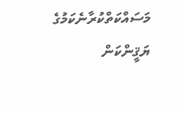މަސައްކަތްކުރާނެކަމުގެ ޔަޤީންކަން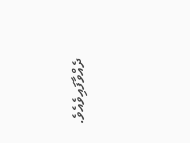ދެއްވާފައިވެއެވެ.